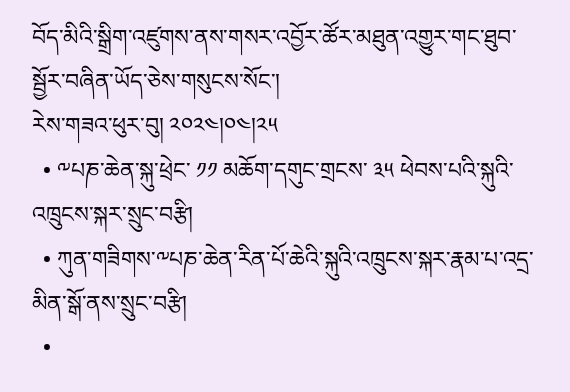བོད་མིའི་སྒྲིག་འཛུགས་ནས་གསར་འབྱོར་ཚོར་མཐུན་འགྱུར་གང་ཐུབ་སྦྱོར་བཞིན་ཡོད་ཅེས་གསུངས་སོང་།
རེས་གཟའ་ཕུར་བུ། ༢༠༢༤།༠༤།༢༥
  • ༸པཎ་ཆེན་སྐུ་ཕྲེང་ ༡༡ མཆོག་དགུང་གྲངས་ ༣༥ ཕེབས་པའི་སྐུའི་འཁྲུངས་སྐར་སྲུང་བརྩི།
  • ཀུན་གཟིགས་༸པཎ་ཆེན་རིན་པོ་ཆེའི་སྐུའི་འཁྲུངས་སྐར་རྣམ་པ་འདྲ་མིན་སྒོ་ནས་སྲུང་བརྩི།
  •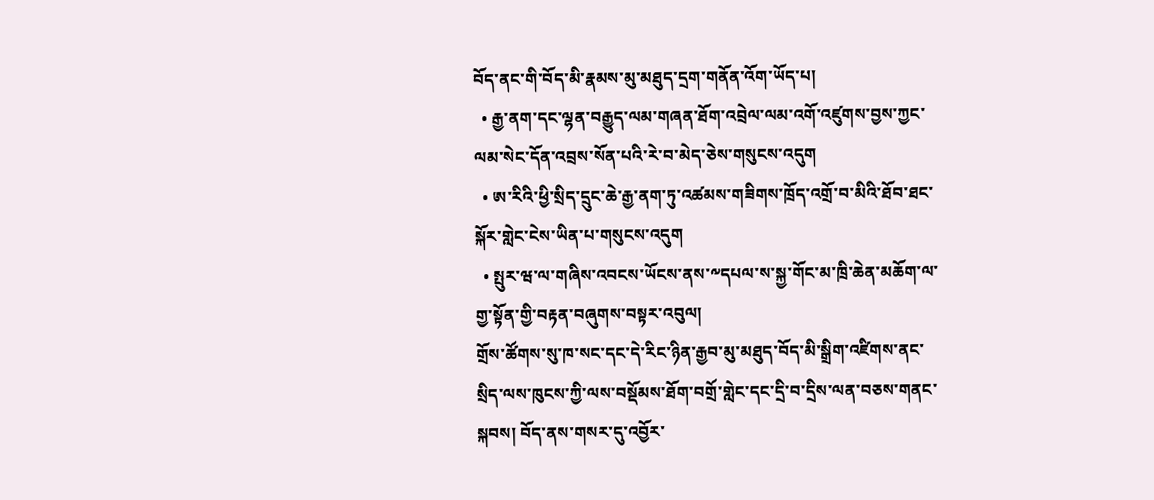བོད་ནང་གི་བོད་མི་རྣམས་མུ་མཐུད་དྲག་གནོན་འོག་ཡོད་པ།
  • རྒྱ་ནག་དང་ལྷན་བརྒྱུད་ལམ་གཞན་ཐོག་འབྲེལ་ལམ་འགོ་འཛུགས་བྱས་ཀྱང་ལམ་སེང་དོན་འབྲས་སོན་པའི་རེ་བ་མེད་ཅེས་གསུངས་འདུག
  • ཨ་རིའི་ཕྱི་སྲིད་དྲུང་ཆེ་རྒྱ་ནག་ཏུ་འཚམས་གཟིགས་ཁྲོད་འགྲོ་བ་མིའི་ཐོབ་ཐང་སྐོར་གླེང་ངེས་ཡིན་པ་གསུངས་འདུག
  • སྤུར་ཝ་ལ་གཞིས་འབངས་ཡོངས་ནས་༸དཔལ་ས་སྐྱ་གོང་མ་ཁྲི་ཆེན་མཆོག་ལ་གྱ་སྟོན་གྱི་བརྟན་བཞུགས་བསྟར་འབུལ།
གྲོས་ཚོགས་སུ་ཁ་སང་དང་དེ་རིང་ཉིན་རྒྱབ་མུ་མཐུད་བོད་མི་སྒྲིག་འཛིགས་ནང་སྲིད་ལས་ཁུངས་ཀྱི་ལས་བསྡོམས་ཐོག་བགྲོ་གླེང་དང་དྲི་བ་དྲིས་ལན་བཅས་གནང་སྐབས། བོད་ནས་གསར་དུ་འབྱོར་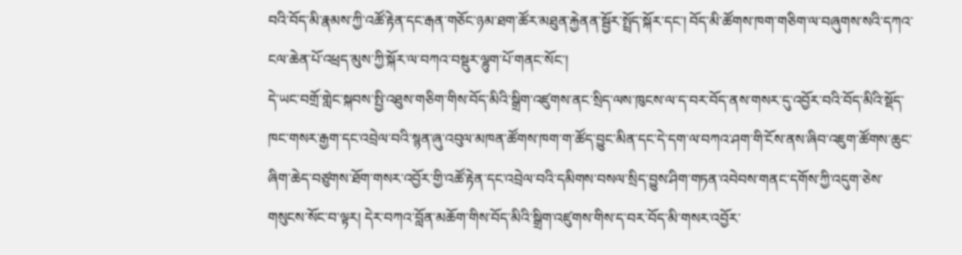བའི་བོད་མི་རྣམས་ཀྱི་འཚོ་རྟེན་དང་རྒན་གཅོང་ཉམ་ཐག་ཚོར་མཐུན་རྐྱེནན་སྦྱོར་སྤྲོད་སྐོར་དང་། བོད་མི་ཚོགས་ཁག་གཅིག་ལ་བཞུགས་སའི་དཀའ་ངལ་ཆེན་པོ་འཕྲད་མུས་ཀྱི་སྐོར་ལ་བཀའ་བསྡུར་ལྷུག་པོ་གནང་སོང་།
དེ་ཡང་བགྲོ་གླེང་སྐབས་སྤྱི་འཐུས་གཅིག་གིས་བོད་མིའི་སྒྲིག་འཛུགས་ནང་སྲིད་ལས་ཁུངས་ལ་ད་བར་བོད་ནས་གསར་དུ་འབྱོར་བའི་བོད་མིའི་སྡོད་ཁང་གསར་རྒྱག་དང་འབྲེལ་བའི་སྙན་ཞུ་འབུལ་མཁན་ཚོགས་ཁག་ག་ཚོད་བྱུང་མིན་དང་དེ་དག་ལ་བཀའ་ཤག་གི་ངོས་ནས་ཞིབ་འཇུག་ཚོགས་ཆུང་ཞིག་ཆེད་བཙུགས་ཐོག་གསར་འབྱོར་གྱི་འཚོ་རྟེན་དང་འབྲེལ་བའི་དམིགས་བསལ་སྲིད་བྱུས་ཤིག་གཏན་འབེབས་གནང་དགོས་ཀྱི་འདུག་ཅེས་གསུངས་སོང་བ་ལྟར། དེར་བཀའ་བློན་མཆོག་གིས་བོད་མིའི་སྒྲིག་འཛུགས་གིས་ད་བར་བོད་མི་གསར་འབྱོར་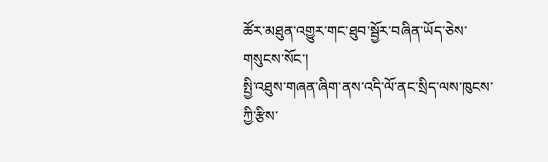ཚོར་མཐུན་འགྱུར་གང་ཐུབ་སྦྱོར་བཞིན་ཡོད་ཅེས་གསུངས་སོང་།
སྤྱི་འཐུས་གཞན་ཞིག་ནས་འདི་ལོ་ནང་སྲིད་ལས་ཁུངས་ཀྱི་རྩིས་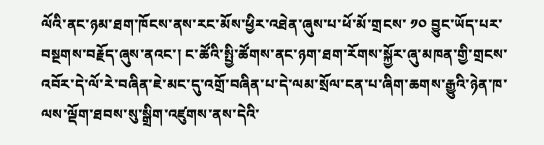ལོའི་ནང་ཉམ་ཐག་ཁོངས་ནས་རང་མོས་ཕྱིར་འཐེན་ཞུས་པ་ཕོ་མོ་གྲངས་ ༡༠ བྱུང་ཡོད་པར་བསྔགས་བརྗོད་ཞུས་ནའང་། ང་ཚོའི་སྤྱི་ཚོགས་ནང་ཉག་ཐག་རོགས་སྐྱོར་ཞུ་མཁན་གྱི་གྲངས་འབོར་དེ་ལོ་རེ་བཞིན་ཇེ་མང་དུ་འགྲོ་བཞིན་པ་དེ་ལམ་སྲོལ་ངན་པ་ཞིག་ཆགས་རྒྱུའི་ཉེན་ཁ་ལས་ལྡོག་ཐབས་སུ་སྒྲིག་འཛུགས་ནས་དེའི་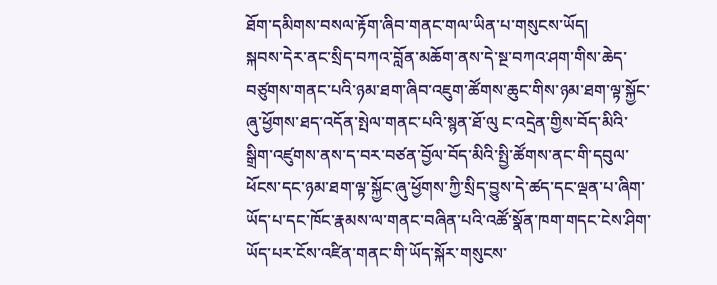ཐོག་དམིགས་བསལ་རྟོག་ཞིབ་གནང་གལ་ཡིན་པ་གསུངས་ཡོད།
སྐབས་དེར་ནང་སྲིད་བཀའ་བློན་མཆོག་ནས་དེ་སྔ་བཀའ་ཤག་གིས་ཆེད་བཙུགས་གནང་པའི་ཉམ་ཐག་ཞིབ་འཇུག་ཚོགས་ཆུང་གིས་ཉམ་ཐག་ལྟ་སྐྱོང་ཞུ་ཕྱོགས་ཐད་འདོན་སྤེལ་གནང་པའི་སྙན་ཐོ་ལུ ང་འདྲེན་གྱིས་བོད་མིའི་སྒྲིག་འཛུགས་ནས་ད་བར་བཙན་བྱོལ་བོད་མིའི་སྤྱི་ཚོགས་ནང་གི་དབུལ་ཕོངས་དང་ཉམ་ཐག་ལྟ་སྐྱོང་ཞུ་ཕྱོགས་ཀྱི་སྲིད་བྱུས་དེ་ཚད་དང་ལྡན་པ་ཞིག་ཡོད་པ་དང་ཁོང་རྣམས་ལ་གནང་བཞིན་པའི་འཚོ་སྣོན་ཁག་གདང་ངེས་ཤིག་ཡོད་པར་ངོས་འཛིན་གནང་གི་ཡོད་སྐོར་གསུངས་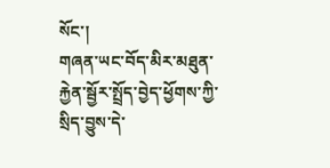སོང་།
གཞན་ཡང་བོད་མིར་མཐུན་རྐྱེན་སྦྱོར་སྤྲོད་བྱེད་ཕྱོགས་ཀྱི་སྲིད་བྱུས་དེ་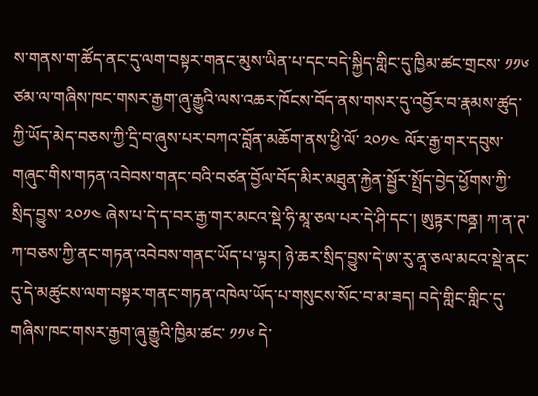ས་གནས་ག་ཚོད་ནང་དུ་ལག་བསྟར་གནང་མུས་ཡིན་པ་དང་བདེ་སྐྱིད་གླིང་དུ་ཁྱིམ་ཚང་གྲངས་ ༡༡༦ ཙམ་ལ་གཞིས་ཁང་གསར་རྒྱག་ཞུ་རྒྱུའི་ལས་འཆར་ཁོངས་བོད་ནས་གསར་དུ་འབྱོར་བ་རྣམས་ཚུད་ཀྱི་ཡོད་མེད་བཅས་ཀྱི་དྲི་བ་ཞུས་པར་བཀའ་བློན་མཆོག་ནས་ཕྱི་ལོ་ ༢༠༡༤ ལོར་རྒྱ་གར་དབུས་གཞུང་གིས་གཏན་འབེབས་གནང་བའི་བཙན་བྱོལ་བོད་མིར་མཐུན་རྐྱེན་སྦྱོར་སྤྲོད་བྱེད་ཕྱོགས་ཀྱི་སྲིད་བྱུས་ ༢༠༡༤ ཞེས་པ་དེ་ད་བར་རྒྱ་གར་མངའ་སྡེ་ཧི་མཱ་ཅལ་པར་དེ་ཤི་དང་། ཨུཏྟར་ཁནྜ། ཀ་ན་ཊ་ཀ་བཅས་ཀྱི་ནང་གཏན་འབེབས་གནང་ཡོད་པ་ལྟར། ཉེ་ཆར་སྲིད་བྱུས་དེ་ཨ་རུ་ནཱ་ཅལ་མངའ་སྡེ་ནང་དུ་དེ་མཚུངས་ལག་བསྟར་གནང་གཏན་འཁེལ་ཡོད་པ་གསུངས་སོང་བ་མ་ཟད། བདེ་གླིང་གླིང་དུ་གཞིས་ཁང་གསར་རྒྱག་ཞུ་རྒྱུའི་ཁྱིམ་ཚང་ ༡༡༦ དེ་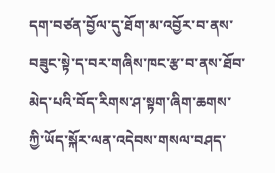དག་བཙན་བྱོལ་དུ་ཐོག་མ་འབྱོར་བ་ནས་བཟུང་སྟེ་ད་བར་གཞིས་ཁང་རྩ་བ་ནས་ཐོབ་མེད་པའི་བོད་རིགས་ཤ་སྟག་ཞིག་ཆགས་ཀྱི་ཡོད་སྐོར་ལན་འདེབས་གསལ་བཤད་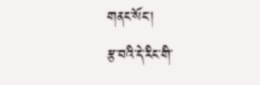གནང་སོང་།
རྩ་བའི་དེ་རིང་གི་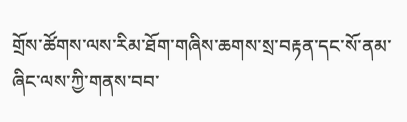གྲོས་ཚོགས་ལས་རིམ་ཐོག་གཞིས་ཆགས་སྲ་བརྟན་དང་སོ་ནམ་ཞིང་ལས་ཀྱི་གནས་བབ་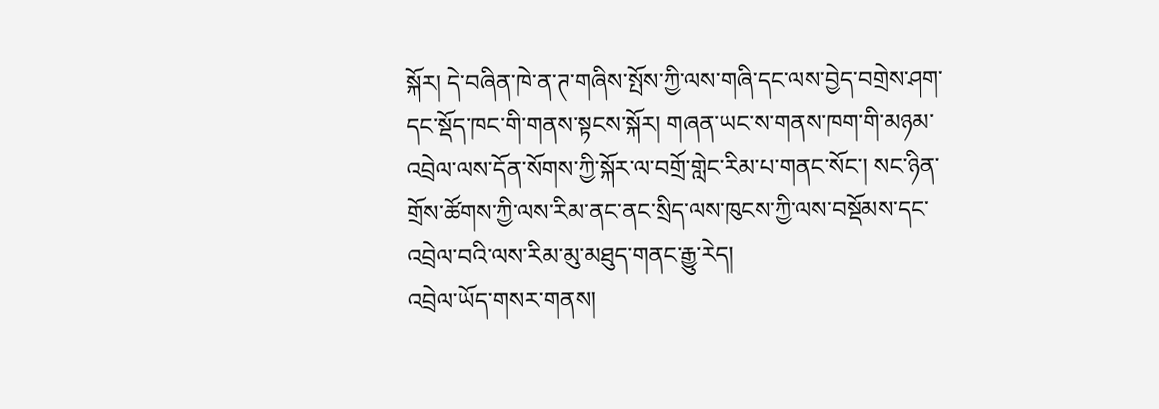སྐོར། དེ་བཞིན་ཁེ་ན་ཊ་གཞིས་སྤོས་ཀྱི་ལས་གཞི་དང་ལས་བྱེད་བགྲེས་ཤག་དང་སྡོད་ཁང་གི་གནས་སྟངས་སྐོར། གཞན་ཡང་ས་གནས་ཁག་གི་མཉམ་འབྲེལ་ལས་དོན་སོགས་ཀྱི་སྐོར་ལ་བགྲོ་གླེང་རིམ་པ་གནང་སོང་། སང་ཉིན་གྲོས་ཚོགས་ཀྱི་ལས་རིམ་ནང་ནང་སྲིད་ལས་ཁུངས་ཀྱི་ལས་བསྡོམས་དང་འབྲེལ་བའི་ལས་རིམ་མུ་མཐུད་གནང་རྒྱུ་རེད།
འབྲེལ་ཡོད་གསར་གནས།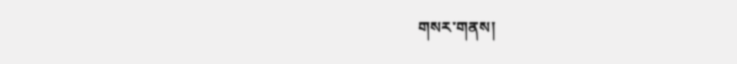གསར་གནས།